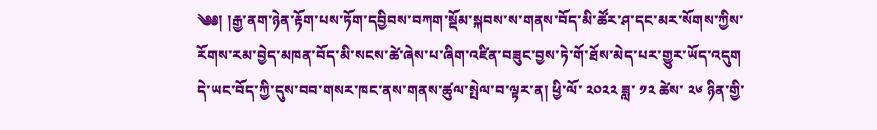༄༅། །རྒྱ་ནག་ཉེན་རྟོག་པས་ཏོག་དབྱིབས་བཀག་སྡོམ་སྐབས་ས་གནས་བོད་མི་ཚོར་ཤ་དང་མར་སོགས་ཀྱིས་རོགས་རམ་བྱེད་མཁན་བོད་མི་སངས་ཚེ་ཞེས་པ་ཞིག་འཛིན་བཟུང་བྱས་ཏེ་གོ་ཐོས་མེད་པར་གྱུར་ཡོད་འདུག
དེ་ཡང་བོད་ཀྱི་དུས་བབ་གསར་ཁང་ནས་གནས་ཚུལ་སྤེལ་བ་ལྟར་ན། ཕྱི་ལོ་ ༢༠༢༢ ཟླ་ ༡༢ ཚེས་ ༢༦ ཉིན་གྱི་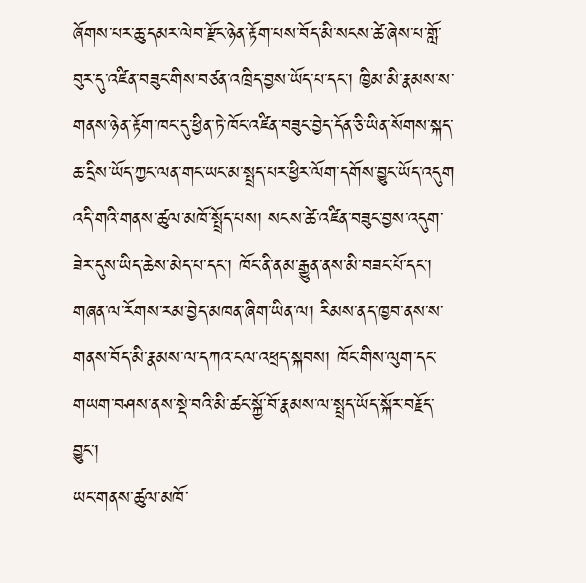ཞོགས་པར་ཆུ་དམར་ལེབ་རྫོང་ཉེན་རྟོག་པས་བོད་མི་སངས་ཚེ་ཞེས་པ་གློ་བུར་དུ་འཛིན་བཟུང་གིས་བཙན་འཁྲིད་བྱས་ཡོད་པ་དང་། ཁྱིམ་མི་རྣམས་ས་གནས་ཉེན་རྟོག་ཁང་དུ་ཕྱིན་ཏེ་ཁོང་འཛིན་བཟུང་བྱེད་དོན་ཅི་ཡིན་སོགས་སྐད་ཆ་དྲིས་ཡོད་ཀྱང་ལན་གང་ཡང་མ་སྤྲད་པར་ཕྱིར་ལོག་དགོས་བྱུང་ཡོད་འདུག
འདི་གའི་གནས་ཚུལ་མཁོ་སྤྲོད་པས། སངས་ཚེ་འཛིན་བཟུང་བྱས་འདུག་ཟེར་དུས་ཡིད་ཆེས་མེད་པ་དང་། ཁོང་ནི་ནམ་རྒྱུན་ནས་མི་བཟང་པོ་དང་། གཞན་ལ་རོགས་རམ་བྱེད་མཁན་ཞིག་ཡིན་ལ། རིམས་ནད་ཁྱབ་ནས་ས་གནས་བོད་མི་རྣམས་ལ་དཀའ་ངལ་འཕྲད་སྐབས། ཁོང་གིས་ལུག་དང་གཡག་བཤས་ནས་སྡེ་བའི་མི་ཚང་སྐྱོ་བོ་རྣམས་ལ་སྤྲད་ཡོད་སྐོར་བརྗོད་བྱུང་།
ཡང་གནས་ཚུལ་མཁོ་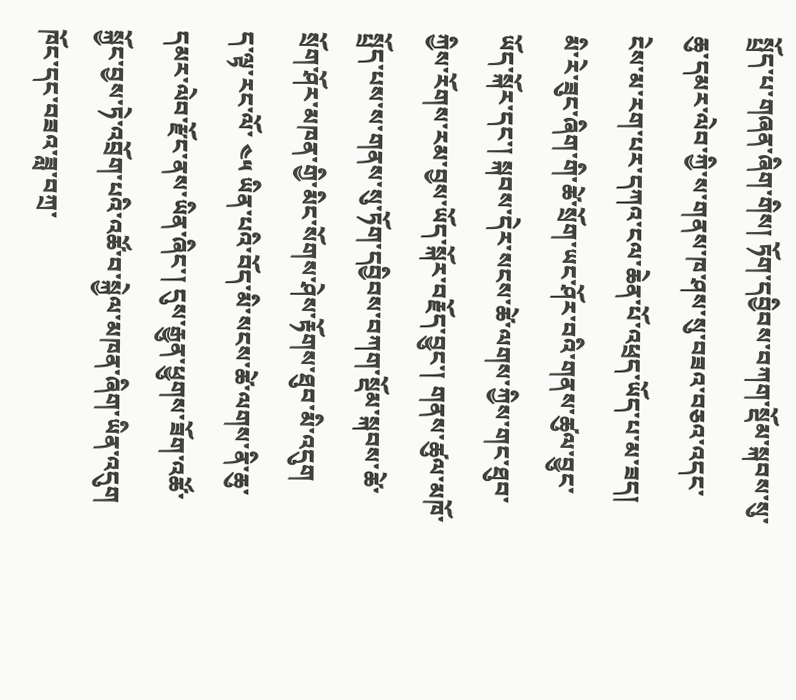སྤྲོད་པ་གཞན་ཞིག་གིས། ཏོག་དབྱིབས་བཀག་སྡོམ་སྐབས་སུ་ཆུ་དམར་ལེབ་ཀྱི་ས་གནས་ཁ་ཤས་སུ་བཟའ་བཅའ་འདང་ངེས་མ་རག་པར་དཀའ་ངལ་ཆེན་པོ་འཕྲད་ཡོད་པ་མ་ཟད། མི་རེ་ཟུང་ཞིག་གི་ཚེ་སྲོག་ཡང་ཤོར་བའི་གནས་ཚུལ་བྱུང་ཡོད་སྐོར་དང་། སྐབས་དེར་སངས་ཚེ་ལགས་ཀྱིས་གང་ཐུབ་ཀྱིས་རོགས་རམ་བྱས་ཡོད་སྐོར་བརྗོད་བྱུང་། གནས་ཚུལ་མཁོ་སྤྲོད་པས་ས་གནས་སུ་ཏོག་དབྱིབས་བཀག་སྡོམ་སྐབས་ཚེ་སྲོག་ཤོར་མཁན་གྱི་མིང་སོགས་ཤེས་རྟོགས་ཐུབ་མི་འདུག
ད་ལྟ་རང་ལོ་ ༤༥ ཡིན་པའི་བོད་མི་སངས་ཚེ་ལགས་ནི་ཆུ་དམར་ལེབ་རྫོང་ནས་ཡིན་ཞིང་། དུས་རྒྱུན་ཕྱུགས་ཟོག་འཚོ་སྐྱོང་བྱས་ཏེ་འབྲོག་པའི་འཚོ་བ་སྐྱེལ་མཁན་ཞིག་ཡིན་འདུག ཁོང་དང་བཟའ་ཟླ་བཀྲ་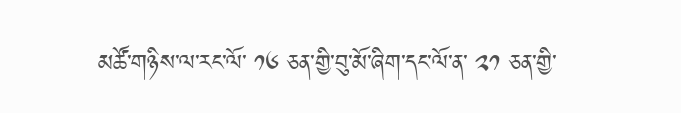མཚོ་གཉིས་ལ་རང་ལོ་ ༡༦ ཅན་གྱི་བུ་མོ་ཞིག་དང་ལོ་ན་ ༢༡ ཅན་གྱི་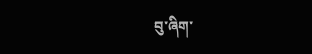བུ་ཞིག་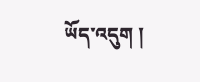ཡོད་འདུག །